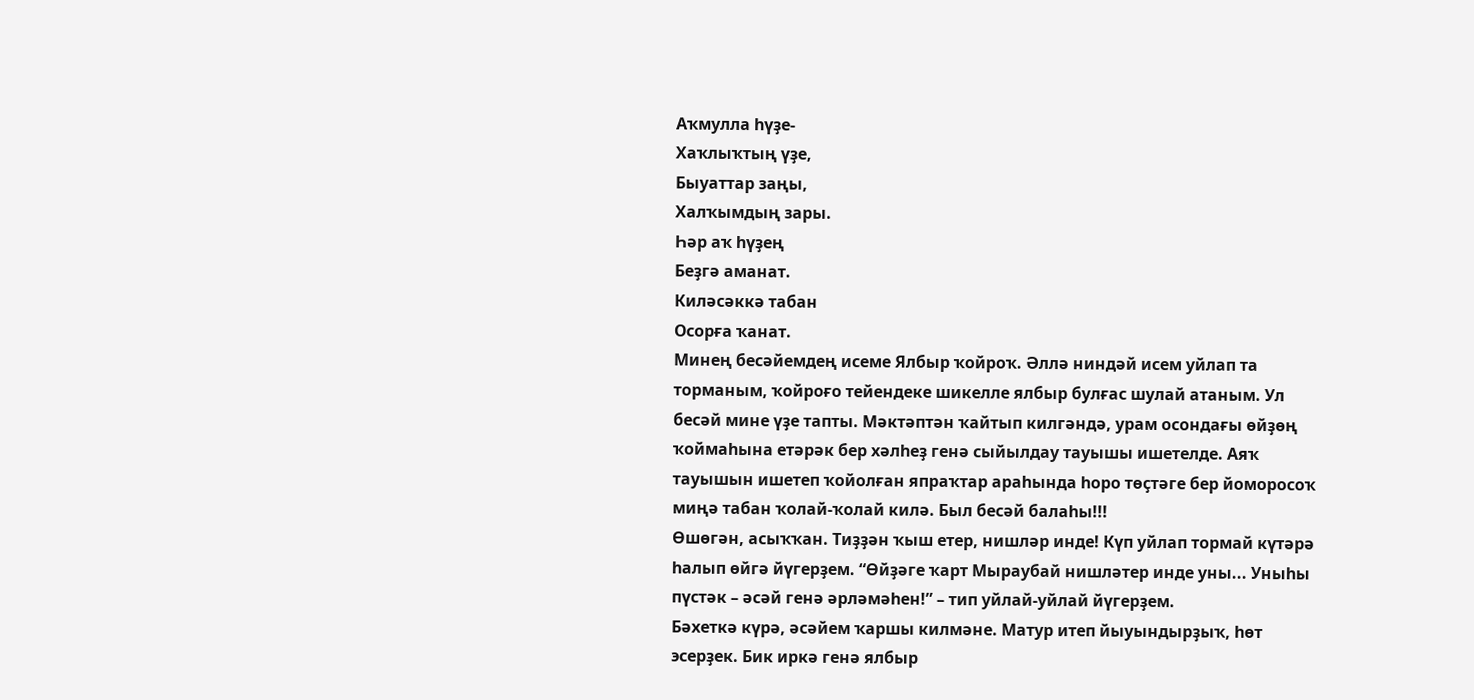Аҡмулла һүҙе-
Хаҡлыҡтың үҙе,
Быуаттар заңы,
Халҡымдың зары.
Һәр аҡ һүҙең
Беҙгә аманат.
Киләсәккә табан
Осорға ҡанат.
Минең бесәйемдең исеме Ялбыр ҡойроҡ. Әллә ниндәй исем уйлап та торманым, ҡойроғо тейендеке шикелле ялбыр булғас шулай атаным. Ул бесәй мине үҙе тапты. Мәктәптән ҡайтып килгәндә, урам осондағы өйҙөң ҡоймаһына етәрәк бер хәлһеҙ генә сыйылдау тауышы ишетелде. Аяҡ тауышын ишетеп ҡойолған япраҡтар араһында һоро төҫтәге бер йоморосоҡ миңә табан ҡолай-ҡолай килә. Был бесәй балаһы!!!
Өшөгән, асыҡҡан. Тиҙҙән ҡыш етер, нишләр инде! Күп уйлап тормай күтәрә һалып өйгә йүгерҙем. “Өйҙәге ҡарт Мыраубай нишләтер инде уны... Уныһы пүстәк – әсәй генә әрләмәһен!” – тип уйлай-уйлай йүгерҙем.
Бәхеткә күрә, әсәйем ҡаршы килмәне. Матур итеп йыуындырҙыҡ, һөт эсерҙек. Бик иркә генә ялбыр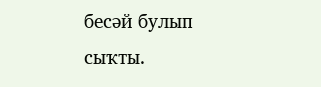бесәй булып сыҡты.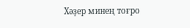Хәҙер минең тоғро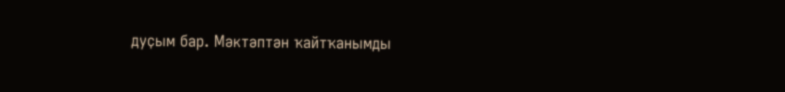дуҫым бар. Мәктәптән ҡайтҡанымды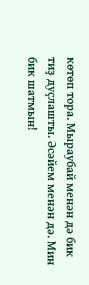көтөп тора. Мыраубай менән дә бик тиҙ дуҫлашты. Әсәйем менән дә. Мин бик шатмын!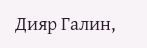Дияр Галин,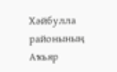Хәйбулла районының Аҡьяр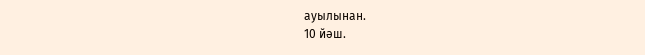ауылынан.
10 йәш.